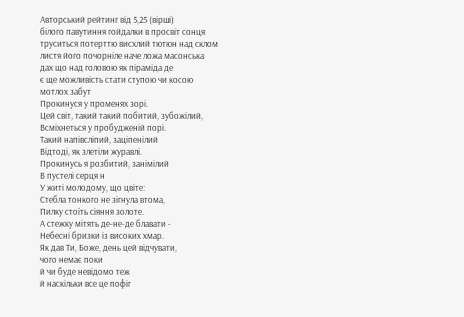Авторський рейтинг від 5,25 (вірші)
білого павутиння гойдалки в просвіт сонця
труситься потерттю висхлий тютюн над склом
листя його почорніле наче ложа масонська
дах що над головою як піраміда де
є ще можливість стати ступою чи косою
мотлох забут
Прокинуся у променях зорі.
Цей світ, такий такий побитий, зубожілий,
Всміхнеться у пробудженій порі.
Такий напівсліпий, заціпенілий
Відтоді, як злетіли журавлі.
Прокинусь я розбитий, занімілий
В пустелі серця н
У житі молодому, що цвіте:
Стебла тонкого не зігнула втома,
Пилку стоїть сіяння золоте.
А стежку мітять де-не-де блавати -
Небесні бризки із високих хмар.
Як дав Ти, Боже, день цей відчувати,
чого немає поки
й чи буде невідомо теж
й наскільки все це пофіг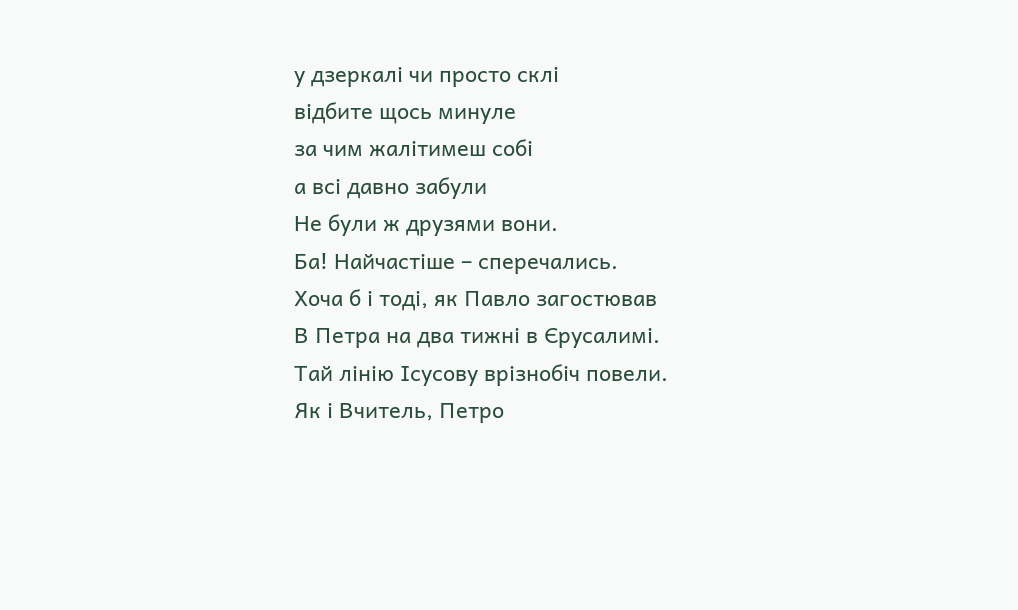у дзеркалі чи просто склі
відбите щось минуле
за чим жалітимеш собі
а всі давно забули
Не були ж друзями вони.
Ба! Найчастіше – сперечались.
Хоча б і тоді, як Павло загостював
В Петра на два тижні в Єрусалимі.
Тай лінію Ісусову врізнобіч повели.
Як і Вчитель, Петро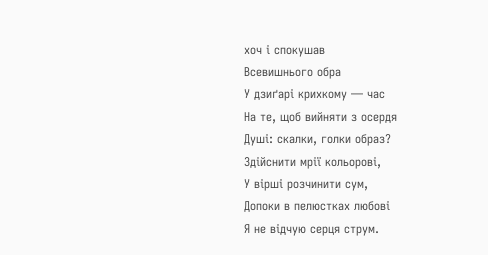хоч і спокушав
Всевишнього обра
У дзиґарі крихкому — час
На те, щоб вийняти з осердя
Душі: скалки, голки образ?
Здійснити мрії кольорові,
У вірші розчинити сум,
Допоки в пелюстках любові
Я не відчую серця струм.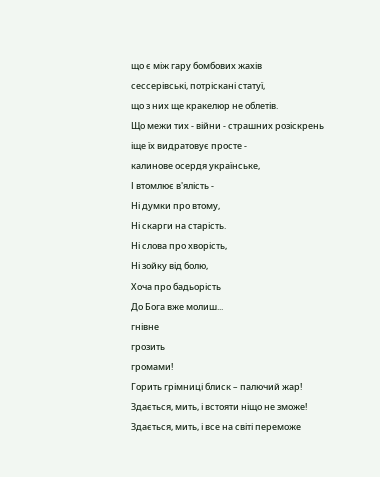що є між гару бомбових жахів
сессерівські, потріскані статуї,
що з них ще кракелюр не облетів.
Що межи тих - війни - страшних розіскрень
іще їх видратовує просте -
калинове осердя українське,
І втомлює в'ялість -
Ні думки про втому,
Ні скарги на старість.
Ні слова про хворість,
Ні зойку від болю,
Хоча про бадьорість
До Бога вже молиш...
гнівне
грозить
громами!
Горить грімниці блиск – палючий жар!
Здається, мить, і встояти ніщо не зможе!
Здається, мить, і все на світі переможе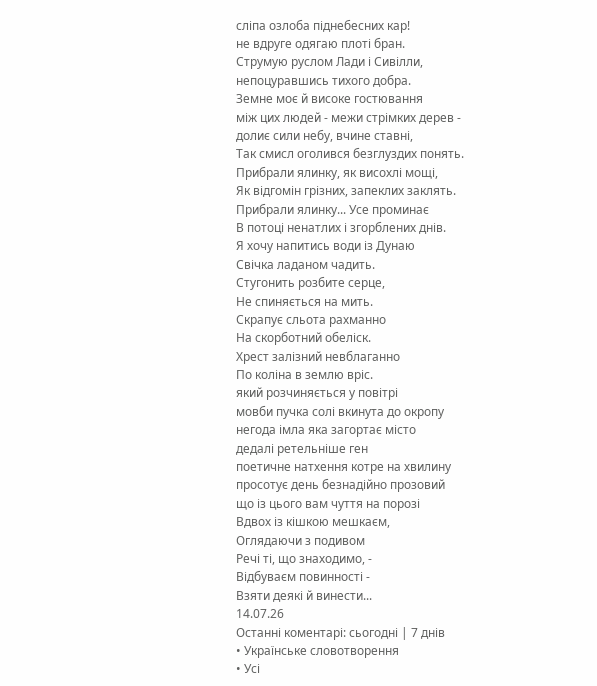сліпа озлоба піднебесних кар!
не вдруге одягаю плоті бран.
Струмую руслом Лади і Сивілли,
непоцуравшись тихого добра.
Земне моє й високе гостювання
між цих людей - межи стрімких дерев -
долиє сили небу, вчине ставні,
Так смисл оголився безглуздих понять.
Прибрали ялинку, як висохлі мощі,
Як відгомін грізних, запеклих заклять.
Прибрали ялинку... Усе проминає
В потоці ненатлих і згорблених днів.
Я хочу напитись води із Дунаю
Свічка ладаном чадить.
Стугонить розбите серце,
Не спиняється на мить.
Скрапує сльота рахманно
На скорботний обеліск.
Хрест залізний невблаганно
По коліна в землю вріс.
який розчиняється у повітрі
мовби пучка солі вкинута до окропу
негода імла яка загортає місто
дедалі ретельніше ген
поетичне натхення котре на хвилину
просотує день безнадійно прозовий
що із цього вам чуття на порозі
Вдвох із кішкою мешкаєм,
Оглядаючи з подивом
Речі ті, що знаходимо, -
Відбуваєм повинності -
Взяти деякі й винести...
14.07.26
Останні коментарі: сьогодні | 7 днів
• Українське словотворення
• Усі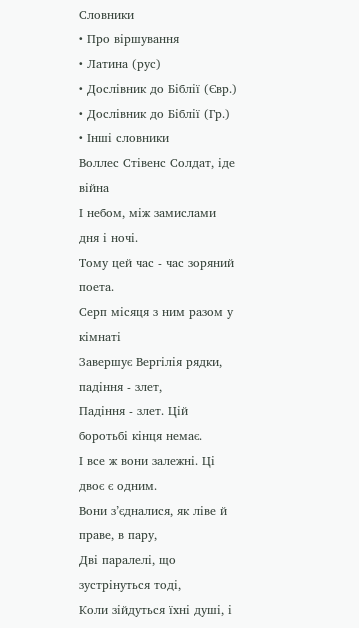Словники
• Про віршування
• Латина (рус)
• Дослівник до Біблії (Євр.)
• Дослівник до Біблії (Гр.)
• Інші словники
Воллес Стівенс Солдат, іде війна
І небом, між замислами дня і ночі.
Тому цей час - час зоряний поета.
Серп місяця з ним разом у кімнаті
Завершує Вергілія рядки, падіння - злет,
Падіння - злет. Цій боротьбі кінця немає.
І все ж вони залежні. Ці двоє є одним.
Вони з’єдналися, як ліве й праве, в пару,
Дві паралелі, що зустрінуться тоді,
Коли зійдуться їхні душі, і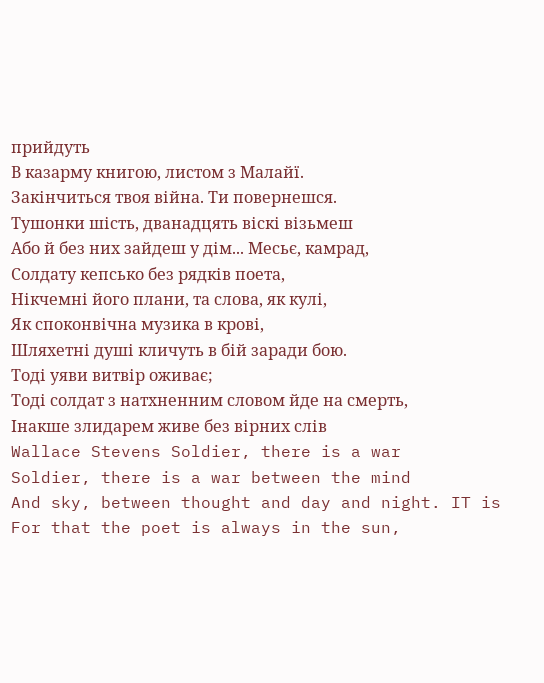прийдуть
В казарму книгою, листом з Малайї.
Закінчиться твоя війна. Ти повернешся.
Тушонки шість, дванадцять віскі візьмеш
Або й без них зайдеш у дім... Месьє, камрад,
Солдату кепсько без рядків поета,
Нікчемні його плани, та слова, як кулі,
Як споконвічна музика в крові,
Шляхетні душі кличуть в бій заради бою.
Тоді уяви витвір оживає;
Тоді солдат з натхненним словом йде на смерть,
Інакше злидарем живе без вірних слів
Wallace Stevens Soldier, there is a war
Soldier, there is a war between the mind
And sky, between thought and day and night. IT is
For that the poet is always in the sun,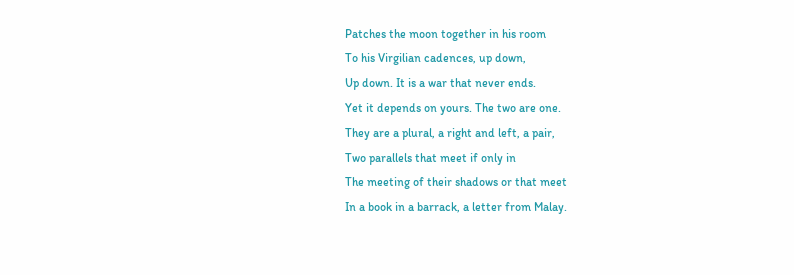Patches the moon together in his room
To his Virgilian cadences, up down,
Up down. It is a war that never ends.
Yet it depends on yours. The two are one.
They are a plural, a right and left, a pair,
Two parallels that meet if only in
The meeting of their shadows or that meet
In a book in a barrack, a letter from Malay.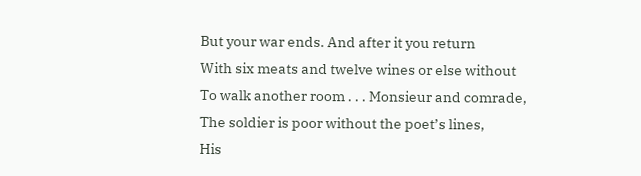But your war ends. And after it you return
With six meats and twelve wines or else without
To walk another room . . . Monsieur and comrade,
The soldier is poor without the poet’s lines,
His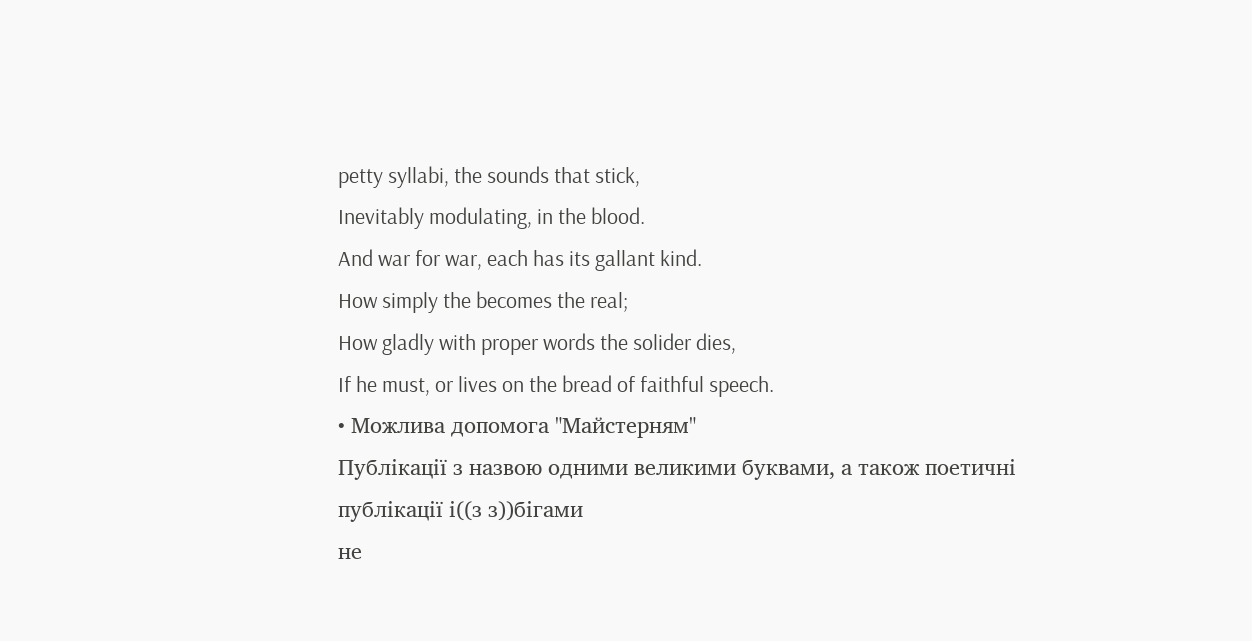petty syllabi, the sounds that stick,
Inevitably modulating, in the blood.
And war for war, each has its gallant kind.
How simply the becomes the real;
How gladly with proper words the solider dies,
If he must, or lives on the bread of faithful speech.
• Можлива допомога "Майстерням"
Публікації з назвою одними великими буквами, а також поетичні публікації і((з з))бігами
не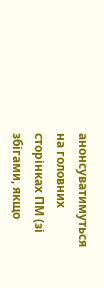анонсуватимуться на головних сторінках ПМ (зі збігами, якщо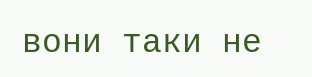вони таки не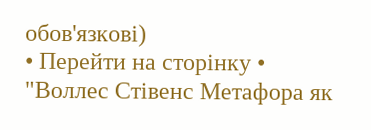обов'язкові)
• Перейти на сторінку •
"Воллес Стівенс Метафора як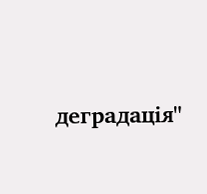деградація"